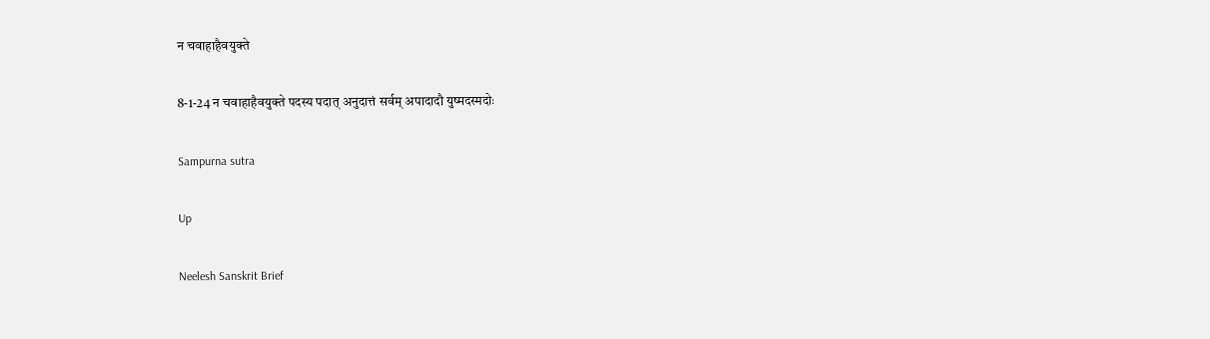न चवाहाहैवयुक्ते

8-1-24 न चवाहाहैवयुक्ते पदस्य पदात् अनुदात्तं सर्वम् अपादादौ युष्मदस्मदोः

Sampurna sutra

Up

Neelesh Sanskrit Brief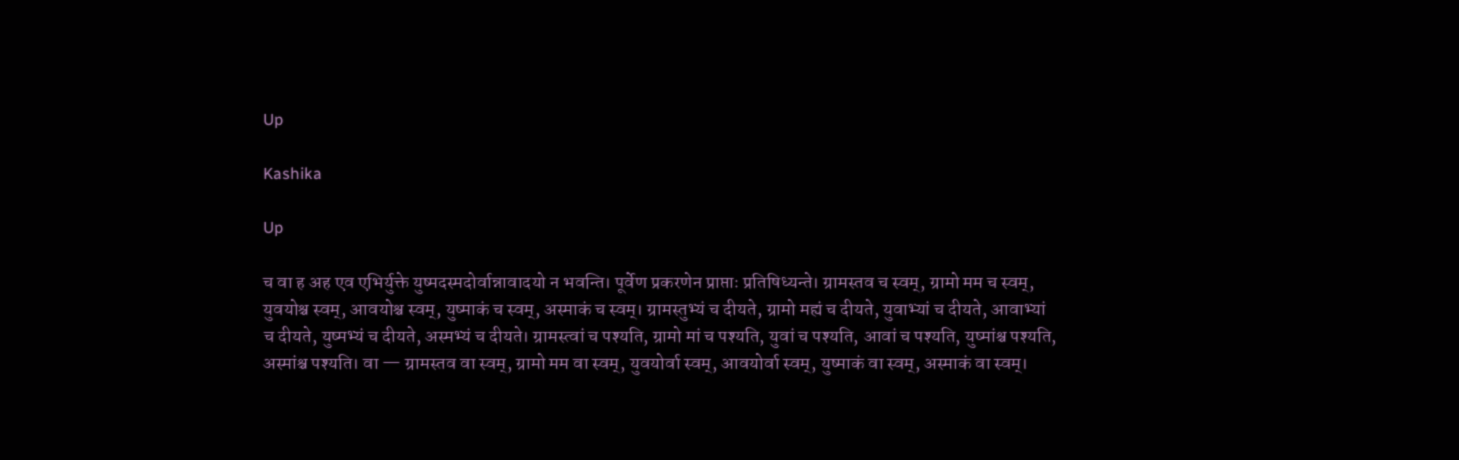Up

Kashika

Up

च वा ह अह एव एभिर्युक्ते युष्मदस्मदोर्वान्नावादयो न भवन्ति। पूर्वेण प्रकरणेन प्राप्ताः प्रतिषिध्यन्ते। ग्रामस्तव च स्वम्, ग्रामो मम च स्वम्, युवयोश्च स्वम्, आवयोश्च स्वम्, युष्माकं च स्वम्, अस्माकं च स्वम्। ग्रामस्तुभ्यं च दीयते, ग्रामो मह्यं च दीयते, युवाभ्यां च दीयते, आवाभ्यां च दीयते, युष्मभ्यं च दीयते, अस्मभ्यं च दीयते। ग्रामस्त्वां च पश्यति, ग्रामो मां च पश्यति, युवां च पश्यति, आवां च पश्यति, युष्मांश्च पश्यति, अस्मांश्च पश्यति। वा — ग्रामस्तव वा स्वम्, ग्रामो मम वा स्वम्, युवयोर्वा स्वम्, आवयोर्वा स्वम्, युष्माकं वा स्वम्, अस्माकं वा स्वम्।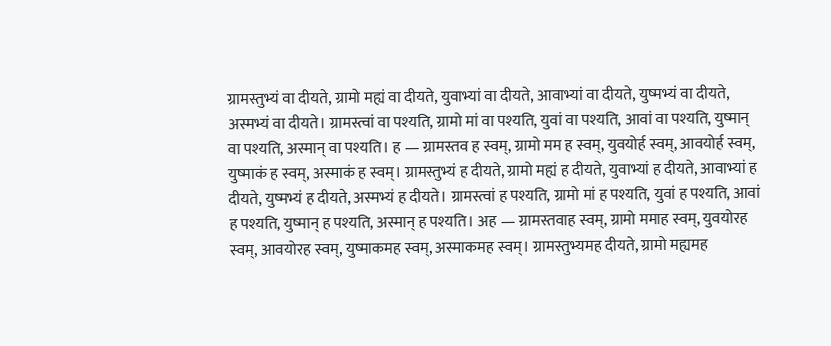ग्रामस्तुभ्यं वा दीयते, ग्रामो मह्यं वा दीयते, युवाभ्यां वा दीयते, आवाभ्यां वा दीयते, युष्मभ्यं वा दीयते, अस्मभ्यं वा दीयते। ग्रामस्त्वां वा पश्यति, ग्रामो मां वा पश्यति, युवां वा पश्यति, आवां वा पश्यति, युष्मान् वा पश्यति, अस्मान् वा पश्यति। ह — ग्रामस्तव ह स्वम्, ग्रामो मम ह स्वम्, युवयोर्ह स्वम्, आवयोर्ह स्वम्, युष्माकं ह स्वम्, अस्माकं ह स्वम्। ग्रामस्तुभ्यं ह दीयते, ग्रामो मह्यं ह दीयते, युवाभ्यां ह दीयते, आवाभ्यां ह दीयते, युष्मभ्यं ह दीयते, अस्मभ्यं ह दीयते। ग्रामस्त्वां ह पश्यति, ग्रामो मां ह पश्यति, युवां ह पश्यति, आवां ह पश्यति, युष्मान् ह पश्यति, अस्मान् ह पश्यति। अह — ग्रामस्तवाह स्वम्, ग्रामो ममाह स्वम्, युवयोरह स्वम्, आवयोरह स्वम्, युष्माकमह स्वम्, अस्माकमह स्वम्। ग्रामस्तुभ्यमह दीयते, ग्रामो मह्यमह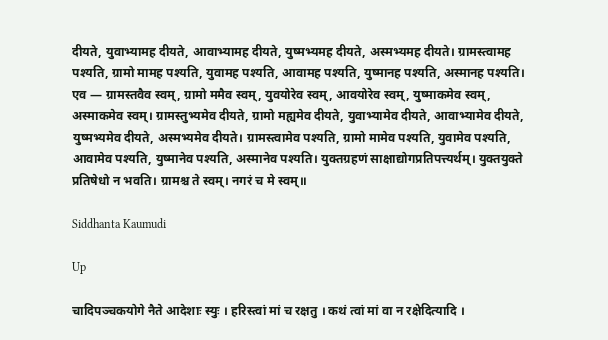दीयते, युवाभ्यामह दीयते, आवाभ्यामह दीयते, युष्मभ्यमह दीयते, अस्मभ्यमह दीयते। ग्रामस्त्वामह पश्यति, ग्रामो मामह पश्यति, युवामह पश्यति, आवामह पश्यति, युष्मानह पश्यति, अस्मानह पश्यति। एव — ग्रामस्तवैव स्वम्, ग्रामो ममैव स्वम्, युवयोरेव स्वम्, आवयोरेव स्वम्, युष्माकमेव स्वम्, अस्माकमेव स्वम्। ग्रामस्तुभ्यमेव दीयते, ग्रामो मह्यमेव दीयते, युवाभ्यामेव दीयते, आवाभ्यामेव दीयते, युष्मभ्यमेव दीयते, अस्मभ्यमेव दीयते। ग्रामस्त्वामेव पश्यति, ग्रामो मामेव पश्यति, युवामेव पश्यति, आवामेव पश्यति, युष्मानेव पश्यति, अस्मानेव पश्यति। युक्तग्रहणं साक्षाद्योगप्रतिपत्त्यर्थम्। युक्तयुक्ते प्रतिषेधो न भवति। ग्रामश्च ते स्वम्। नगरं च मे स्वम्॥

Siddhanta Kaumudi

Up

चादिपञ्चकयोगे नैते आदेशाः स्युः । हरिस्त्वां मां च रक्षतु । कथं त्वां मां वा न रक्षेदित्यादि ।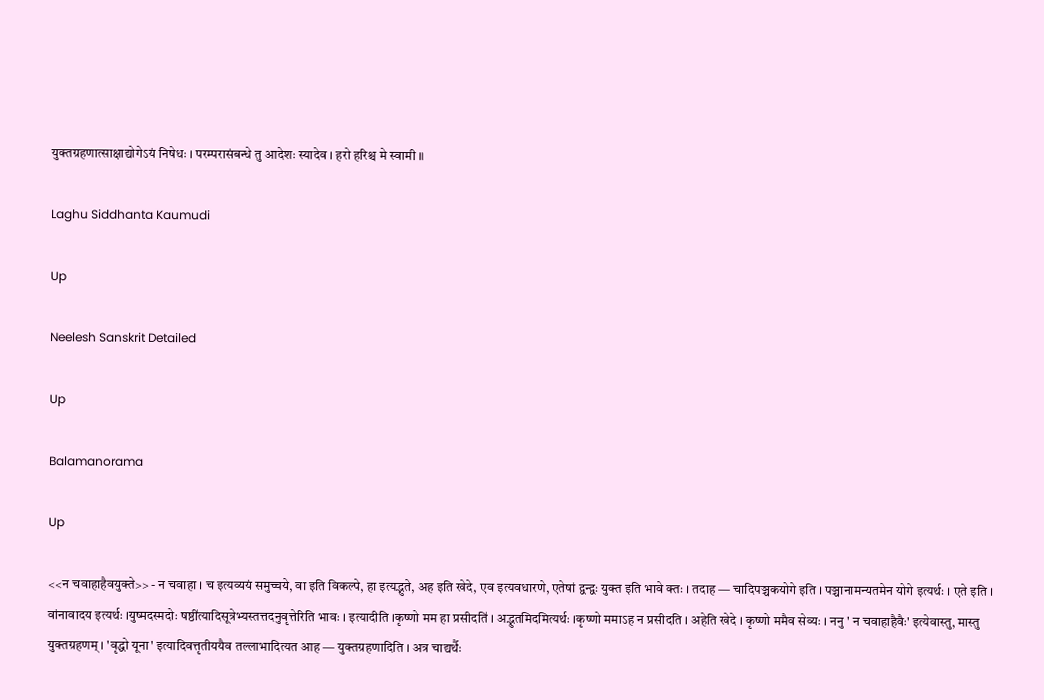युक्तग्रहणात्साक्षाद्योगेऽयं निषेधः । परम्परासंबन्धे तु आदेशः स्यादेव । हरो हरिश्च मे स्वामी ॥

Laghu Siddhanta Kaumudi

Up

Neelesh Sanskrit Detailed

Up

Balamanorama

Up

<<न चवाहाहैवयुक्ते>> - न चवाहा । च इत्यव्ययं समुच्चये, वा इति विकल्पे, हा इत्यद्भुते, अह इति खेदे, एव इत्यवधारणे, एतेषां द्वन्द्वः युक्त इति भावे क्तः । तदाह — चादिपञ्चकयोगे इति । पञ्चानामन्यतमेन योगे इत्यर्थः । एते इति । वांनावादय इत्यर्थः ।युष्मदस्मदोः षष्ठी॑त्यादिसूत्रेभ्यस्तत्तदनुवृत्तेरिति भावः । इत्यादीति ।कृष्णो मम हा प्रसीदति॑ । अद्भुतमिदमित्यर्थः ।कृष्णो ममाऽह न प्रसीदति । अहेति खेदे । कृष्णो ममैव सेव्यः । ननु ' न चवाहाहैवैः' इत्येवास्तु, मास्तु युक्तग्रहणम् । 'वृद्धो यूना' इत्यादिवत्तृतीययैव तल्लाभादित्यत आह — युक्तग्रहणादिति । अत्र चाद्यर्थैः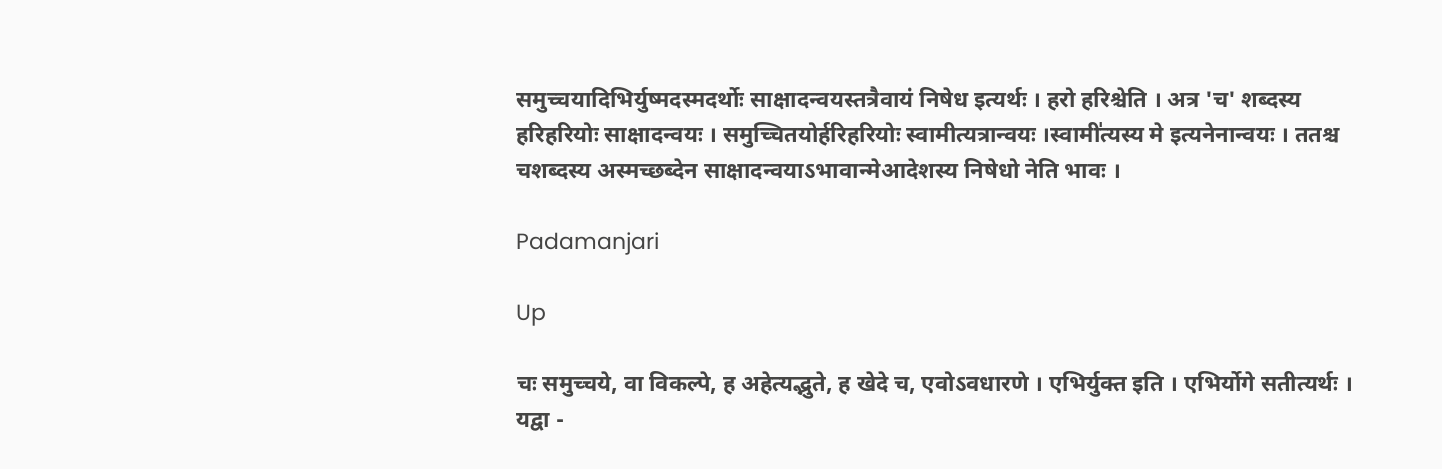समुच्चयादिभिर्युष्मदस्मदर्थोः साक्षादन्वयस्तत्रैवायं निषेध इत्यर्थः । हरो हरिश्चेति । अत्र 'च' शब्दस्य हरिहरियोः साक्षादन्वयः । समुच्चितयोर्हरिहरियोः स्वामीत्यत्रान्वयः ।स्वामी॑त्यस्य मे इत्यनेनान्वयः । ततश्च चशब्दस्य अस्मच्छब्देन साक्षादन्वयाऽभावान्मेआदेशस्य निषेधो नेति भावः ।

Padamanjari

Up

चः समुच्चये, वा विकल्पे, ह अहेत्यद्भुते, ह खेदे च, एवोऽवधारणे । एभिर्युक्त इति । एभिर्योगे सतीत्यर्थः । यद्वा -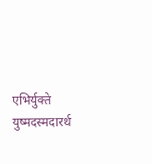एभिर्युक्ते युष्मदस्मदारर्थ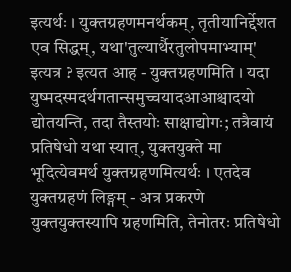इत्यर्थः । युक्तग्रहणमनर्थकम्, तृतीयानिर्द्देशत एव सिद्धम्, यथा'तुल्यार्थैरतुलोपमाभ्याम्' इत्यत्र ? इत्यत आह - युक्तग्रहणमिति । यदा युष्मदस्मदर्थगतान्समुच्चयादआआश्चादयो द्योतयन्ति, तदा तैस्तयोः साक्षाद्योगः; तत्रैवायं प्रतिषेधो यथा स्यात्, युक्तयुक्ते मा भूदित्येवमर्थ युक्तग्रहणमित्यर्थः । एतदेव युक्तग्रहणं लिङ्गम् - अत्र प्रकरणे युक्तयुक्तस्यापि ग्रहणमिति, तेनोतरः प्रतिषेधो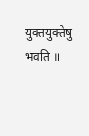युक्तयुक्तेषु भवति ॥